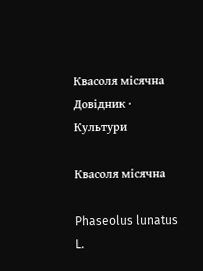Квасоля місячна
Довідник · Культури

Квасоля місячна

Phaseolus lunatus L.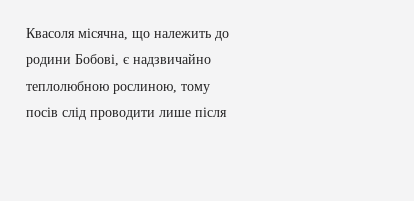Квасоля місячна, що належить до родини Бобові, є надзвичайно теплолюбною рослиною, тому посів слід проводити лише після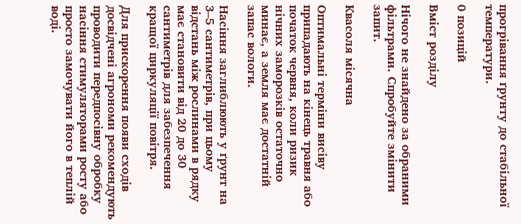прогрівання ґрунту до стабільної температури.

0 позицій

Вміст розділу

Нічого не знайдено за обраними фільтрами. Спробуйте змінити запит.

Квасоля місячна

Оптимальні терміни висіву припадають на кінець травня або початок червня, коли ризик нічних заморозків остаточно минає, а земля має достатній запас вологи.

Насіння заглиблюють у ґрунт на 3–5 сантиметрів, при цьому відстань між рослинами в рядку має становити від 20 до 30 сантиметрів для забезпечення кращої циркуляції повітря.

Для прискорення появи сходів досвідчені агрономи рекомендують проводити передпосівну обробку насіння стимуляторами росту або просто замочувати його в теплій воді.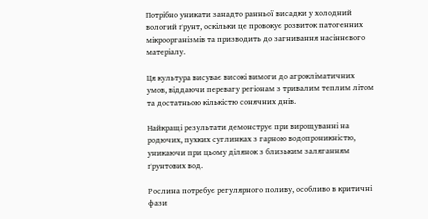Потрібно уникати занадто ранньої висадки у холодний вологий ґрунт, оскільки це провокує розвиток патогенних мікроорганізмів та призводить до загнивання насіннєвого матеріалу.

Ця культура висуває високі вимоги до агрокліматичних умов, віддаючи перевагу регіонам з тривалим теплим літом та достатньою кількістю сонячних днів.

Найкращі результати демонструє при вирощуванні на родючих, пухких суглинках з гарною водопроникністю, уникаючи при цьому ділянок з близьким заляганням ґрунтових вод.

Рослина потребує регулярного поливу, особливо в критичні фази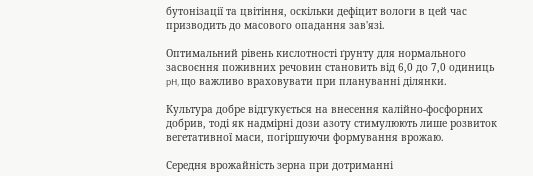бутонізації та цвітіння, оскільки дефіцит вологи в цей час призводить до масового опадання зав'язі.

Оптимальний рівень кислотності ґрунту для нормального засвоєння поживних речовин становить від 6,0 до 7,0 одиниць pH, що важливо враховувати при плануванні ділянки.

Культура добре відгукується на внесення калійно-фосфорних добрив, тоді як надмірні дози азоту стимулюють лише розвиток вегетативної маси, погіршуючи формування врожаю.

Середня врожайність зерна при дотриманні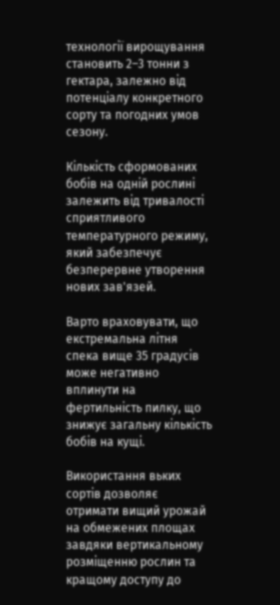технології вирощування становить 2–3 тонни з гектара, залежно від потенціалу конкретного сорту та погодних умов сезону.

Кількість сформованих бобів на одній рослині залежить від тривалості сприятливого температурного режиму, який забезпечує безперервне утворення нових зав'язей.

Варто враховувати, що екстремальна літня спека вище 35 градусів може негативно вплинути на фертильність пилку, що знижує загальну кількість бобів на кущі.

Використання вьких сортів дозволяє отримати вищий урожай на обмежених площах завдяки вертикальному розміщенню рослин та кращому доступу до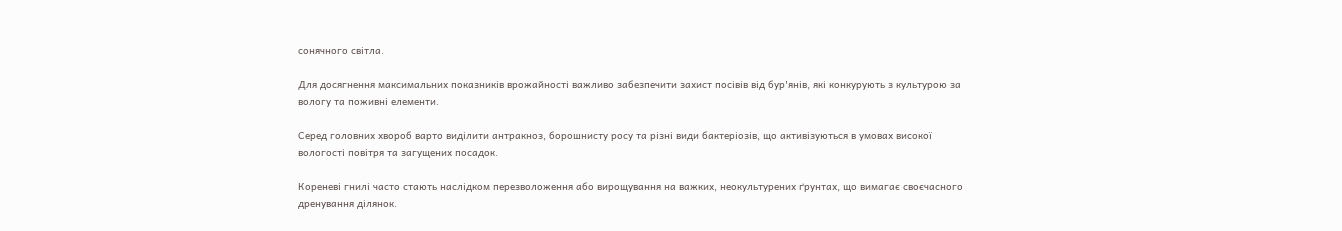сонячного світла.

Для досягнення максимальних показників врожайності важливо забезпечити захист посівів від бур'янів, які конкурують з культурою за вологу та поживні елементи.

Серед головних хвороб варто виділити антракноз, борошнисту росу та різні види бактеріозів, що активізуються в умовах високої вологості повітря та загущених посадок.

Кореневі гнилі часто стають наслідком перезволоження або вирощування на важких, неокультурених ґрунтах, що вимагає своєчасного дренування ділянок.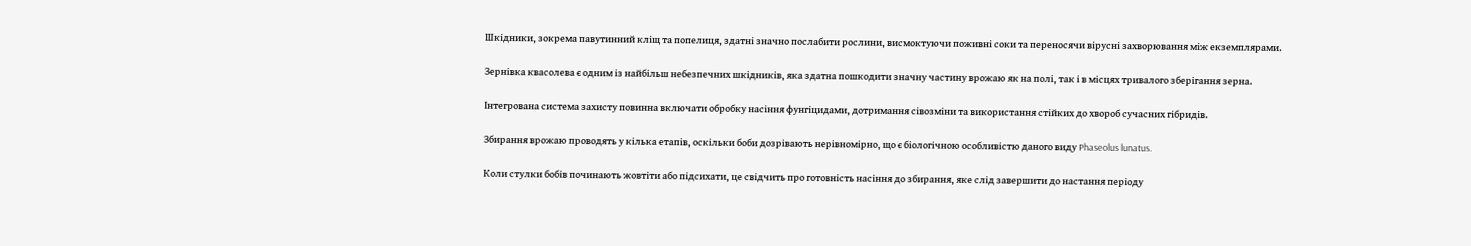Шкідники, зокрема павутинний кліщ та попелиця, здатні значно послабити рослини, висмоктуючи поживні соки та переносячи вірусні захворювання між екземплярами.

Зернівка квасолева є одним із найбільш небезпечних шкідників, яка здатна пошкодити значну частину врожаю як на полі, так і в місцях тривалого зберігання зерна.

Інтегрована система захисту повинна включати обробку насіння фунгіцидами, дотримання сівозміни та використання стійких до хвороб сучасних гібридів.

Збирання врожаю проводять у кілька етапів, оскільки боби дозрівають нерівномірно, що є біологічною особливістю даного виду Phaseolus lunatus.

Коли стулки бобів починають жовтіти або підсихати, це свідчить про готовність насіння до збирання, яке слід завершити до настання періоду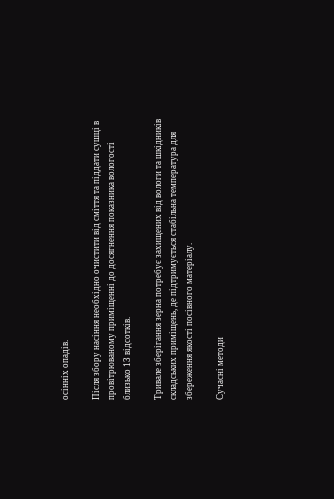осінніх опадів.

Після збору насіння необхідно очистити від сміття та піддати сушці в провітрюваному приміщенні до досягнення показника вологості близько 13 відсотків.

Тривале зберігання зерна потребує захищених від вологи та шкідників складських приміщень, де підтримується стабільна температура для збереження якості посівного матеріалу.

Сучасні методи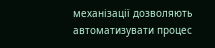механізації дозволяють автоматизувати процес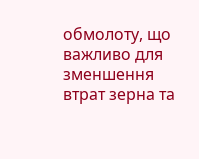обмолоту, що важливо для зменшення втрат зерна та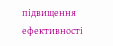підвищення ефективності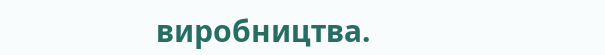виробництва.